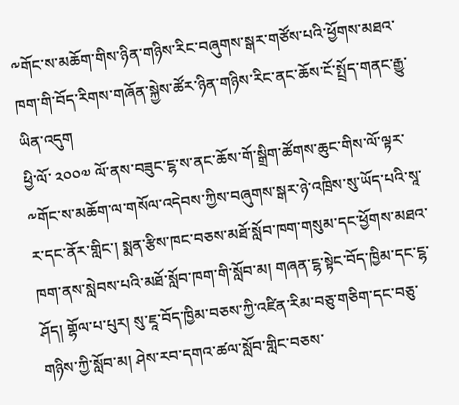༸གོང་ས་མཆོག་གིས་ཉིན་གཉིས་རིང་བཞུགས་སྒར་གཙོས་པའི་ཕྱོགས་མཐའ་ཁག་གི་བོད་རིགས་གཞོན་སྐྱེས་ཚོར་ཉིན་གཉིས་རིང་ནང་ཆོས་ངོ་སྤྲོད་གནང་རྒྱུ་ཡིན་འདུག
ཕྱི་ལོ་ ༢༠༠༧ ལོ་ནས་བཟུང་ངྷ་ས་ནང་ཆོས་གོ་སྒྲིག་ཚོགས་ཆུང་གིས་ལོ་ལྟར་༸གོང་ས་མཆོག་ལ་གསོལ་འདེབས་ཀྱིས་བཞུགས་སྒར་ཉེ་འཁྲིས་སུ་ཡོད་པའི་སཱ་ར་དང་ནོར་གླིང་། སྨན་རྩིས་ཁང་བཅས་མཐོ་སློབ་ཁག་གསུམ་དང་ཕྱོགས་མཐའ་ཁག་ནས་སླེབས་པའི་མཐོ་སློབ་ཁག་གི་སློབ་མ། གཞན་ངྷ་སྟེང་བོད་ཁྱིམ་དང་ངྷ་ཤོད། གྷོལ་པ་པུར། སུ་ཇཱ་བོད་ཁྱིམ་བཅས་ཀྱི་འཛིན་རིམ་བཅུ་གཅིག་དང་བཅུ་གཉིས་ཀྱི་སློབ་མ། ཤེས་རབ་དགའ་ཚལ་སློབ་གླིང་བཅས་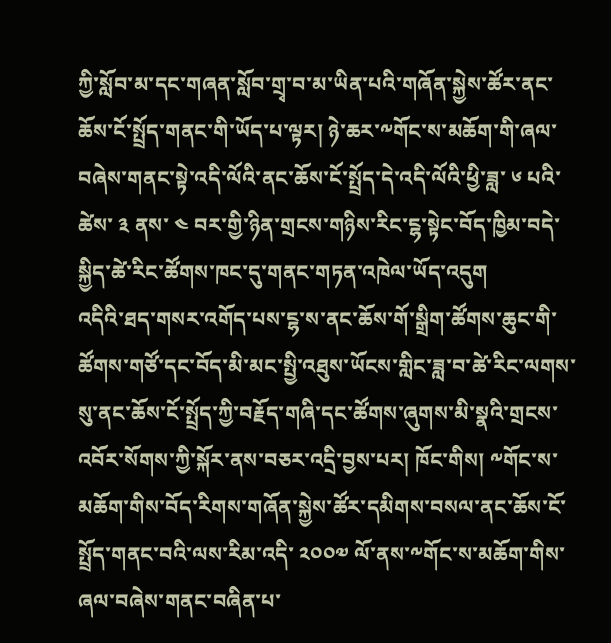ཀྱི་སློབ་མ་དང་གཞན་སློབ་གྲྭ་བ་མ་ཡིན་པའི་གཞོན་སྐྱེས་ཚོར་ནང་ཆོས་ངོ་སྤྲོད་གནང་གི་ཡོད་པ་ལྟར། ཉེ་ཆར་༸གོང་ས་མཆོག་གི་ཞལ་བཞེས་གནང་སྟེ་འདི་ལོའི་ནང་ཆོས་ངོ་སྤྲོད་དེ་འདི་ལོའི་ཕྱི་ཟླ་ ༦ པའི་ཚེས་ ༣ ནས་ ༤ བར་གྱི་ཉིན་གྲངས་གཉིས་རིང་ངྷ་སྟེང་བོད་ཁྱིམ་བདེ་སྐྱིད་ཚེ་རིང་ཚོགས་ཁང་དུ་གནང་གཏན་འཁེལ་ཡོད་འདུག
འདིའི་ཐད་གསར་འགོད་པས་ངྷ་ས་ནང་ཆོས་གོ་སྒྲིག་ཚོགས་ཆུང་གི་ཚོགས་གཙོ་དང་བོད་མི་མང་སྤྱི་འཐུས་ཡོངས་གླིང་ཟླ་བ་ཚེ་རིང་ལགས་སུ་ནང་ཆོས་ངོ་སྤྲོད་ཀྱི་བརྗོད་གཞི་དང་ཚོགས་ཞུགས་མི་སྣའི་གྲངས་འབོར་སོགས་ཀྱི་སྐོར་ནས་བཅར་འདྲི་བྱས་པར། ཁོང་གིས། ༸གོང་ས་མཆོག་གིས་བོད་རིགས་གཞོན་སྐྱེས་ཚོར་དམིགས་བསལ་ནང་ཆོས་ངོ་སྤྲོད་གནང་བའི་ལས་རིམ་འདི་ ༢༠༠༧ ལོ་ནས་༸གོང་ས་མཆོག་གིས་ཞལ་བཞེས་གནང་བཞིན་པ་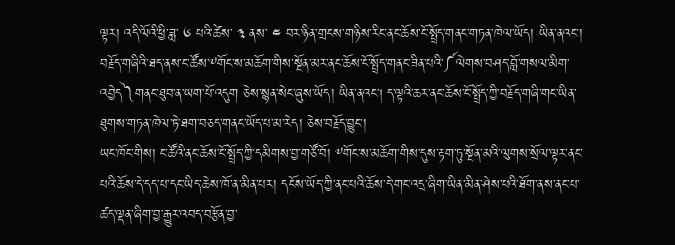ལྟར། འདི་ལོའི་ཕྱི་ཟླ་ ༦ པའི་ཚེས་ ༣ ནས་ ༤ བར་ཉིན་གྲངས་གཉིས་རིང་ནང་ཆོས་ངོ་སྤྲོད་གནང་གཏན་ཁེལ་ཡོད། ཡིན་ནའང་། བརྗོད་གཞིའི་ཐད་ནས་ང་ཚོས་༸གོང་ས་མཆོག་གིས་སྔོན་མར་ནང་ཆོས་ངོ་སྤྲོད་གནང་ཟིན་པའི་༼ལེགས་བཤད་བློ་གསལ་མིག་འབྱེད༽གནང་ཐུབ་ན་ཡག་པོ་འདུག ཅེས་སྙན་སེང་ཞུས་ཡོད། ཡིན་ནའང། ད་ལྟའི་ཆར་ནང་ཆོས་ངོ་སྤྲོད་ཀྱི་བརྗོད་གཞི་གང་ཡིན་ཐུགས་གཏན་ཁེལ་ཏེ་ཐག་བཅད་གནང་ཡོད་པ་མ་རེད། ཅེས་བརྗོད་བྱུང་།
ཡང་ཁོང་གིས། ང་ཚོའི་ནང་ཆོས་ངོ་སྤྲོད་ཀྱི་དམིགས་བྱ་གཙོ་བོ། ༸གོང་ས་མཆོག་གིས་དུས་རྟག་ཏུ་སྔོན་མའི་ལུགས་སྲོལ་ལྟར་ནང་པའི་ཆོས་དེ་དད་པ་དང་ཡིད་ཆེས་ཁོ་ན་མིན་པར། དངོས་ཡོད་ཀྱི་ནང་པའི་ཆོས་དེ་གང་འདྲ་ཞིག་ཡིན་མིན་ཤེས་པའི་ཐོག་ནས་ནང་པ་ཚད་ལྡན་ཞིག་བྱ་རྒྱུར་འབད་བརྩོན་བྱ་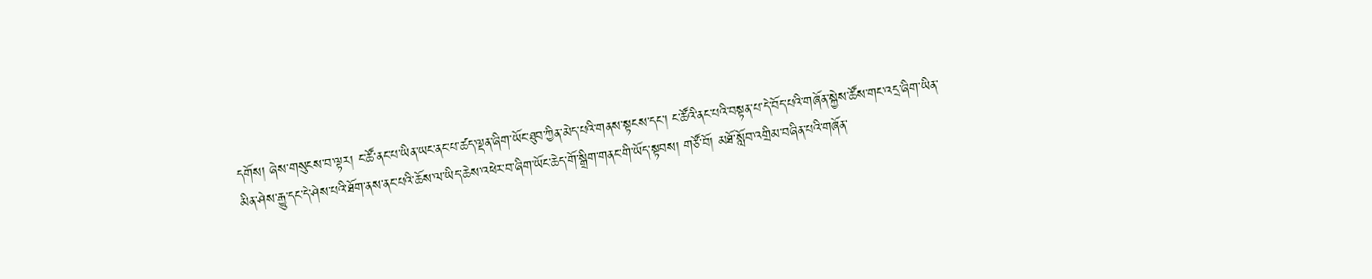དགོས། ཞེས་གསུངས་བ་ལྟར། ང་ཚོ་ནང་པ་ཡིན་ཡང་ནང་པ་ཚད་ལྡན་ཞིག་ཡོང་ཐུབ་ཀྱིན་མེད་པའི་གནས་སྟངས་དང་། ང་ཚོའི་ནང་པའི་བསྟན་པ་དེ་བོད་པའི་གཞོན་སྐྱེས་ཚོས་གང་འདྲ་ཞིག་ཡིན་མིན་ཤེས་རྒྱུ་དང་དེ་ཤེས་པའི་ཐོག་ནས་ནང་པའི་ཆོས་ལ་ཡིད་ཆེས་འཕེར་བ་ཞིག་ཡོང་ཆེད་གོ་སྒྲིག་གནང་གི་ཡོད་སྟབས། གཙོ་བོ། མཐོ་སློབ་འགྲིམ་བཞིན་པའི་གཞོན་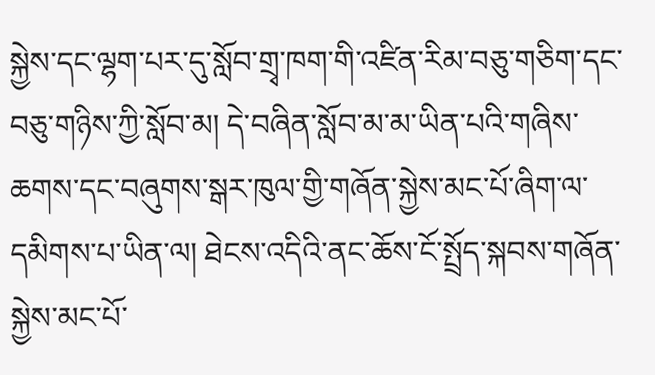སྐྱེས་དང་ལྷག་པར་དུ་སློབ་གྲྭ་ཁག་གི་འཛིན་རིམ་བཅུ་གཅིག་དང་བཅུ་གཉིས་ཀྱི་སློབ་མ། དེ་བཞིན་སློབ་མ་མ་ཡིན་པའི་གཞིས་ཆགས་དང་བཞུགས་སྒར་ཁུལ་གྱི་གཞོན་སྐྱེས་མང་པོ་ཞིག་ལ་དམིགས་པ་ཡིན་ལ། ཐེངས་འདིའི་ནང་ཆོས་ངོ་སྤྲོད་སྐབས་གཞོན་སྐྱེས་མང་པོ་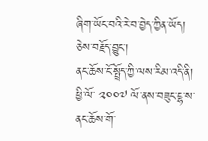ཞིག་ཡོང་བའི་རེ་བ་བྱེད་ཀྱིན་ཡོད། ཅེས་བརྗོད་བྱུང་།
ནང་ཆོས་ངོ་སྤྲོད་ཀྱི་ལས་རིམ་འདི་ནི། ཕྱི་ལོ་ ༢༠༠༧ ལོ་ནས་བཟུང་ངྷ་ས་ནང་ཆོས་གོ་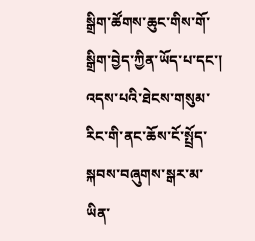སྒྲིག་ཚོགས་ཆུང་གིས་གོ་སྒྲིག་བྱེད་ཀྱིན་ཡོད་པ་དང་། འདས་པའི་ཐེངས་གསུམ་རིང་གི་ནང་ཆོས་ངོ་སྤྲོད་སྐབས་བཞུགས་སྒར་མ་ཡིན་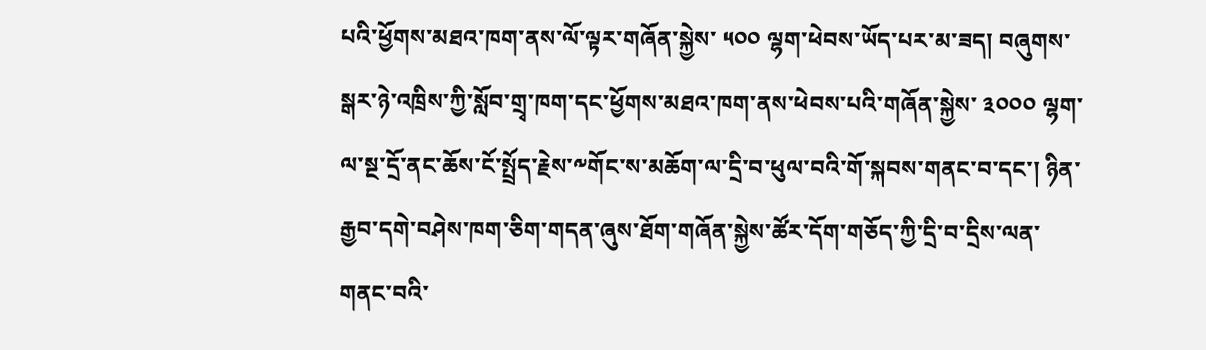པའི་ཕྱོགས་མཐའ་ཁག་ནས་ལོ་ལྟར་གཞོན་སྐྱེས་ ༥༠༠ ལྷག་ཕེབས་ཡོད་པར་མ་ཟད། བཞུགས་སྒར་ཉེ་འཁྲིས་ཀྱི་སློབ་གྲྭ་ཁག་དང་ཕྱོགས་མཐའ་ཁག་ནས་ཕེབས་པའི་གཞོན་སྐྱེས་ ༣༠༠༠ ལྷག་ལ་སྔ་དྲོ་ནང་ཆོས་ངོ་སྤྲོད་རྗེས་༸གོང་ས་མཆོག་ལ་དྲི་བ་ཕུལ་བའི་གོ་སྐབས་གནང་བ་དང་། ཉིན་རྒྱབ་དགེ་བཤེས་ཁག་ཅིག་གདན་ཞུས་ཐོག་གཞོན་སྐྱེས་ཚོར་དོག་གཅོད་ཀྱི་དྲི་བ་དྲིས་ལན་གནང་བའི་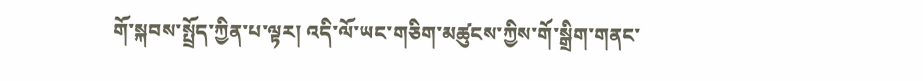གོ་སྐབས་སྤྲོད་ཀྱིན་པ་ལྟར། འདི་ལོ་ཡང་གཅིག་མཚུངས་ཀྱིས་གོ་སྒྲིག་གནང་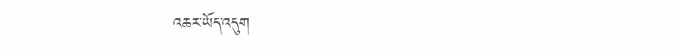འཆར་ཡོད་འདུག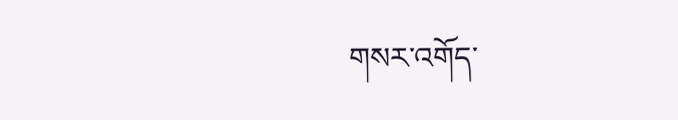གསར་འགོད་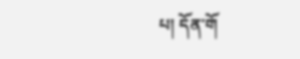པ། དོན་གོ